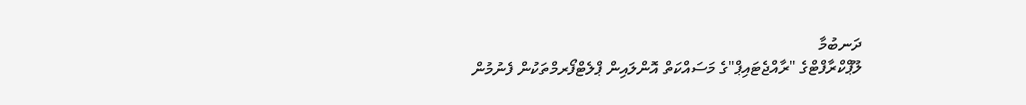ދަނބުމާ
ލޫޕްކްރާފްޓްގެ "ރާއްޖެޓައިޕް"ގެ މަސައްކަތް އޮންލައިން ޕްލެޓްފޯރމްތަކުން ފެނުމުން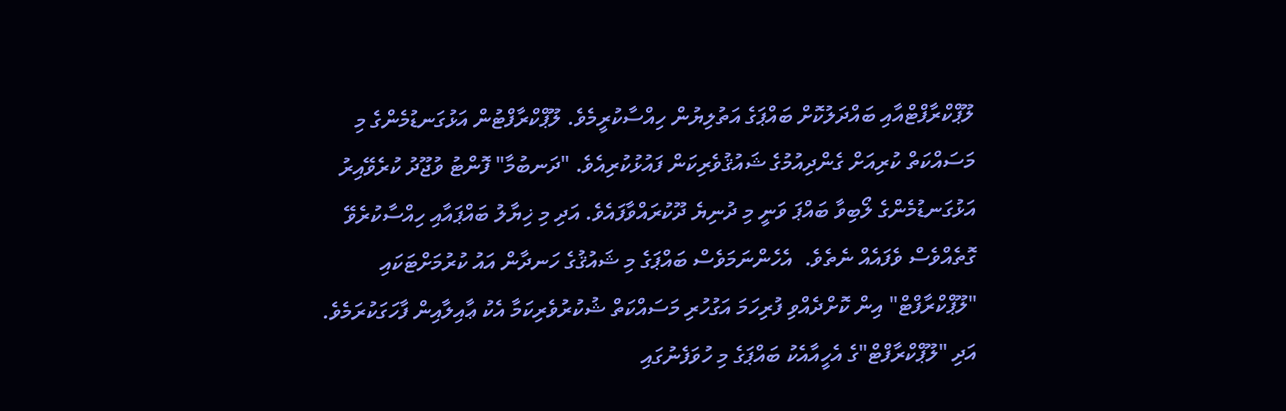ލޫޕްކްރާފްޓްއާއި ބައްދަލުކޮށް ބައްޕަގެ އަތުލިޔުން ހިއްސާކުރީމެވެ. ލޫޕްކްރާފްޓުން އަޅުގަނޑުމެންގެ މި މަސައްކަތް ކުރިއަށް ގެންދިއުމުގެ ޝައުޤުވެރިކަން ފައުޅުކުރިއެވެ. "ދަނބުމާ" ފޮންޓު ވުޖޫދު ކުރެވޭއިރު އަޅުގަނޑުމެންގެ ލޯބިވާ ބައްޕަ ވަނީ މި ދުނިޔެ ދޫކުރައްވާފައެވެ. އަދި މި ޚިޔާލު ބައްޕައާއި ހިއްސާކުރެވޭ ގޮތެއްވެސް ވެފައެއް ނެތެވެ.  އެހެންނަމަވެސް ބައްޕަގެ މި ޝައުޤުގެ ހަނދާން އައު ކުރުމަށްޓަކައި "ލޫޕްކްރާފްޓް" އިން ކޮށްދެއްވި ފުރިހަމަ އަގުހުރި މަސައްކަތް ޝުކުރުވެރިކަމާ އެކު ޢާއިލާއިން ފާހަގަކުރަމެވެ. އަދި "ލޫޕްކްރާފްޓް"ގެ އެހީއާއެކު ބައްޕަގެ މި ހުވަފެނުގައި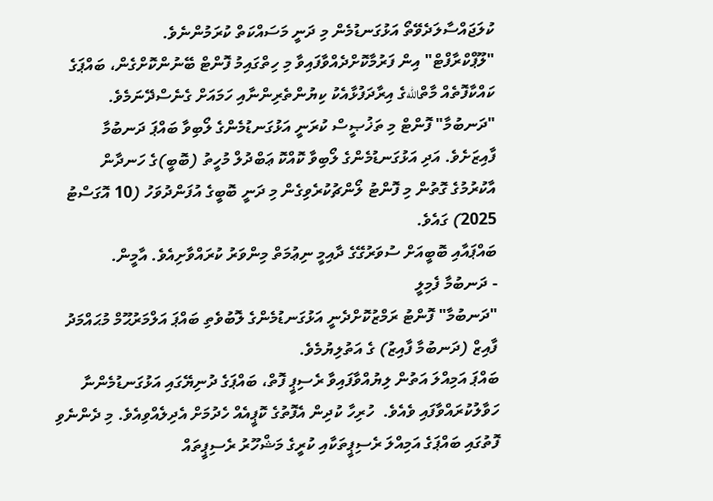ކުލަޖައްސާލަދެވޭތޯ އަޅުގަނޑުމެން މި ދަނީ މަސައްކަތް ކުރަމުންނެވެ.
"ލޫޕްކްރާފްޓް" އިން ފަރުމާކޮށްދެއްވާފައިވާ މި ހިތްގައިމު ފޮންޓް ބޭނުންކޮށްގެން، ބައްޕަގެ ކައްކާފޮތެއް މާތްاللهގެ އިރާދަފުޅާއެކު ކިޔުންތެރިންނާއި ހަމައަށް ގެނެސްދޭނަމެވެ. "ދަނބުމާ" ފޮންޓް މި ތަޚުޞީސް ކުރަނީ އަޅުގަނޑުމެންގެ ލޯބިވާ ބައްޕަ ދަނބުމާ ފާއިޒަށެވެ. އަދި އަޅުގަނޑުމެންގެ ލޯބިވާ ކޮއްކޮ ޢަބްދުލް މުހީތު (ބޮބީ)ގެ ހަނދާން އާކުރުމުގެ ގޮތުން މި ފޮންޓު ލޯންޗުކުރެވިގެން މި ދަނީ ބޮބީގެ އުފަންދުވަހު (10 އޮގަސްޓު 2025) ގައެވެ.
ބައްޕައާއި ބޮބީއަށް ސުވަރުގޭގެ ދާއިމީ ނިޢުމަތް މިންވަރު ކުރައްވާށިއެވެ. އާމީން.
- ދަނބުމާ ފެމިލީ
"ދަނބުމާ" ފޮންޓު ރަމްޒުކޮށްދެނީ އަޅުގަނޑުމެންގެ ލޮބުވެތި ބައްޕަ އަލްމަރުޙޫމް މުޙައްމަދު ފާއިޒް (ދަނބުމާ ފާއިޒު) ގެ އަތުލިޔުމެވެ.
ބައްޕަ އަމިއްލަ އަތުން ލިޔުއްވާފައިވާ ރެސިޕީ ފޮތް، ބައްޕަގެ ދުނިޔޭގައި އަޅުގަނޑުމެންނާ ހަވާލުކުރައްވާފައި ވެއެވެ.  ހުރިހާ ކުދިން އެފޮތުގެ ކޮޕީއެއް ހެދުމަށް އެދިލެއްވިއެވެ. މި ދެންނެވި ފޮތުގައި ބައްޕަގެ އަމިއްލަ ރެސިޕީތަކާއި ކުރީގެ މަޝްހޫރު ރެސިޕީތައް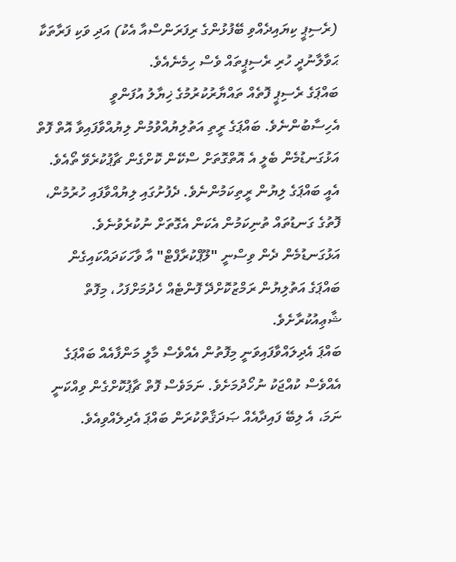(ރެސިޕީ ކިޔައިދެއްވި ބޭފުޅުންގެ ރިފަރަންސްއާ އެކު) އަދި ވަކި ފަރާތަކާ ޙަވާލާނުދީ ހުރި ރެސިޕީތައް ވެސް ހިމެނެއެވެ.
ބައްޕަގެ ރެސިޕީ ފޮތެއް ތައްޔާރުކުރުމުގެ ޚިޔާލު އުފަންވީ އެހިސާބުންނެވެ. ބައްޕަގެ ރީތި އަތުލިޔުއްވުމުން ލިޔުއްވާފައިވާ އޮތް ފޮތް އަޅުގަނޑުމެން ބެލީ އެ އޮތްގޮތަށް ސްކޭން ކޮށްގެން ޗާޕުކުރެވޭ ތޯއެވެ. އެއީ ބައްޕަގެ ލިޔުން ރީތިކަމުންނެވެ. ދެފުށުގައި ލިޔުއްވާފައި ހުރުމުން، ފޮތުގެ ގަނޑުތައް ތުނިކަމުން އެކަން އެގޮތަށް ނުކުރެވުނެވެ. އަޅުގަނޑުމެން ދެން ވިސްނީ "ލޫޕްކުރާފްޓް" އާ ވާހަކަދައްކައިގެން ބައްޕަގެ އަތުލިޔުން ރަމްޒުކޮށްދޭ ފޮންޓެއް ހެދުމަށްފަހު، މިފޮތް ޝާޢިއުކުރާށެވެ.
ބައްޕަ އެދިލައްވާފައިވަނީ މިފޮތުން އެއްވެސް މާލީ މަންފާއެއް ބައްޕަގެ އެއްވެސް ކުއްޖަކު ނުހޯދުމަށެވެ. ނަމަވެސް ފޮތް ޗާޕުކޮށްގެން ވިއްކަނީ ނަމަ، އެ ލިބޭ ފައިދާއެއް ޞަދަޤާތްކުރަން ބައްޕަ އެދިލެއްވިއެވެ.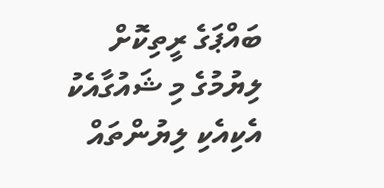ބައްޕަގެ ރީތިކޮށް ލިޔުމުގެ މި ޝައުގާއެކު އެކިއެކި ލިޔުންތައް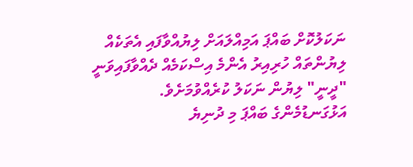ނަކަލުކޮށް ބައްޕަ އަމިއްލައަށް ލިޔުއްވާފައި އެތަކެއް ލިޔުންތައް ހުރިއިރު އެންމެ އިސްކަމެއް ދެއްވާފައިވަނީ "ދީނީ" ލިޔުން ނަކަލު ކުރެއްވުމަށެވެ.
އަޅުގަނޑުމެންގެ ބައްޕަ މި ދުނިޔެ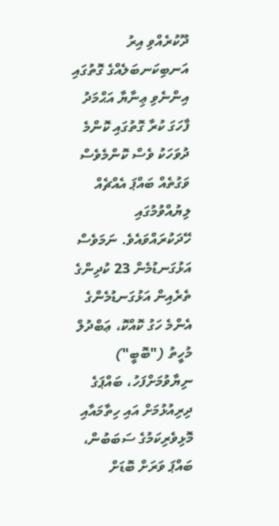ދޫކުރެއްވި އިރު އަނބިކަނބަލެއްގެ ގޮތުގައި އިންނެވި ޢިނާޔާ އަޙްމަދު ފާހަގަ ކުރާ ގޮތުގައި ކޮންމެ ދުވަހަކު ވެސް ކޮންމެވެސް ވަގުތެއް ބައްޕަ އެއްޗެއް ލިޔުއްވުމުގައި ހޭދަކުރައްވައެވެ. ނަމަވެސް އަޅުގަނޑުމެން 23 ކުދިންގެ ތެރެއިން އަޅުގަނޑުމެންގެ އެންމެ ހަގު ކޮއްކޮ، ޢަބްދުލް މުހީތު ("ބޮބީ") ނިޔާވުމަށްފަހު، ބައްޕަގެ ދިރިއުޅުމަށް އައި ހިތާމައާއި މޮޅިވެރިކަމުގެ ސަބަބުން، ބައްޕަ ވަރަށް ބޮޑަށް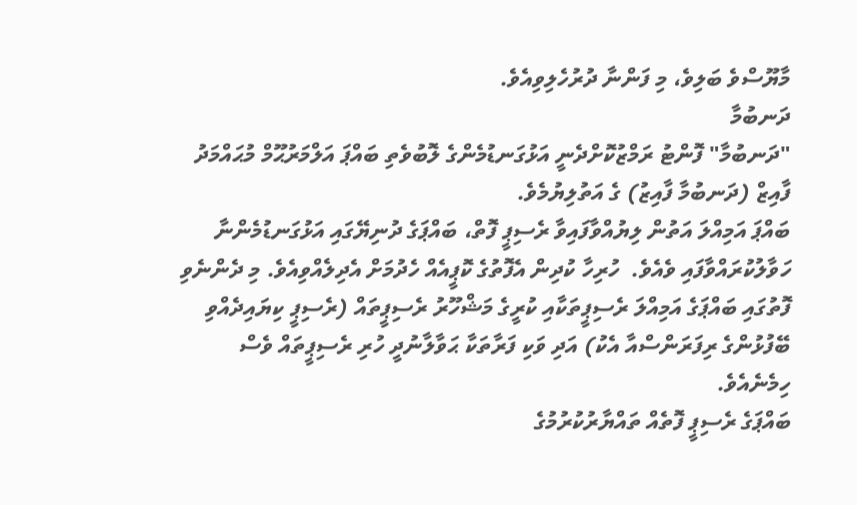މާޔޫސްވެ ބަލިވެ، މި ފަންނާ ދުރުހެލިވިއެވެ.
ދަނބުމާ
"ދަނބުމާ" ފޮންޓު ރަމްޒުކޮށްދެނީ އަޅުގަނޑުމެންގެ ލޮބުވެތި ބައްޕަ އަލްމަރުޙޫމް މުޙައްމަދު ފާއިޒް (ދަނބުމާ ފާއިޒު) ގެ އަތުލިޔުމެވެ.
ބައްޕަ އަމިއްލަ އަތުން ލިޔުއްވާފައިވާ ރެސިޕީ ފޮތް، ބައްޕަގެ ދުނިޔޭގައި އަޅުގަނޑުމެންނާ ހަވާލުކުރައްވާފައި ވެއެވެ.  ހުރިހާ ކުދިން އެފޮތުގެ ކޮޕީއެއް ހެދުމަށް އެދިލެއްވިއެވެ. މި ދެންނެވި ފޮތުގައި ބައްޕަގެ އަމިއްލަ ރެސިޕީތަކާއި ކުރީގެ މަޝްހޫރު ރެސިޕީތައް (ރެސިޕީ ކިޔައިދެއްވި ބޭފުޅުންގެ ރިފަރަންސްއާ އެކު) އަދި ވަކި ފަރާތަކާ ޙަވާލާނުދީ ހުރި ރެސިޕީތައް ވެސް ހިމެނެއެވެ.
ބައްޕަގެ ރެސިޕީ ފޮތެއް ތައްޔާރުކުރުމުގެ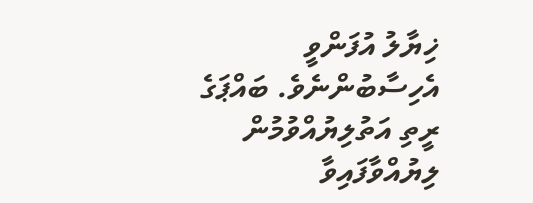ޚިޔާލު އުފަންވީ އެހިސާބުންނެވެ. ބައްޕަގެ ރީތި އަތުލިޔުއްވުމުން ލިޔުއްވާފައިވާ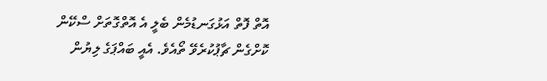އޮތް ފޮތް އަޅުގަނޑުމެން ބެލީ އެ އޮތްގޮތަށް ސްކޭން ކޮށްގެން ޗާޕުކުރެވޭ ތޯއެވެ. އެއީ ބައްޕަގެ ލިޔުން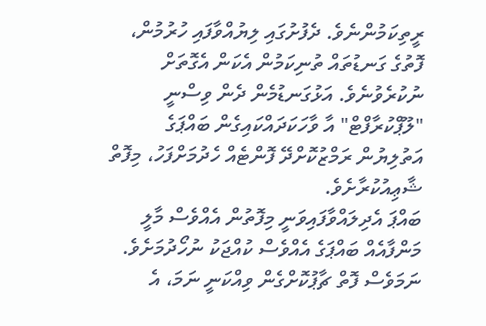ރީތިކަމުންނެވެ. ދެފުށުގައި ލިޔުއްވާފައި ހުރުމުން، ފޮތުގެ ގަނޑުތައް ތުނިކަމުން އެކަން އެގޮތަށް ނުކުރެވުނެވެ. އަޅުގަނޑުމެން ދެން ވިސްނީ "ލޫޕްކުރާފްޓް" އާ ވާހަކަދައްކައިގެން ބައްޕަގެ އަތުލިޔުން ރަމްޒުކޮށްދޭ ފޮންޓެއް ހެދުމަށްފަހު، މިފޮތް ޝާޢިއުކުރާށެވެ.
ބައްޕަ އެދިލައްވާފައިވަނީ މިފޮތުން އެއްވެސް މާލީ މަންފާއެއް ބައްޕަގެ އެއްވެސް ކުއްޖަކު ނުހޯދުމަށެވެ. ނަމަވެސް ފޮތް ޗާޕުކޮށްގެން ވިއްކަނީ ނަމަ، އެ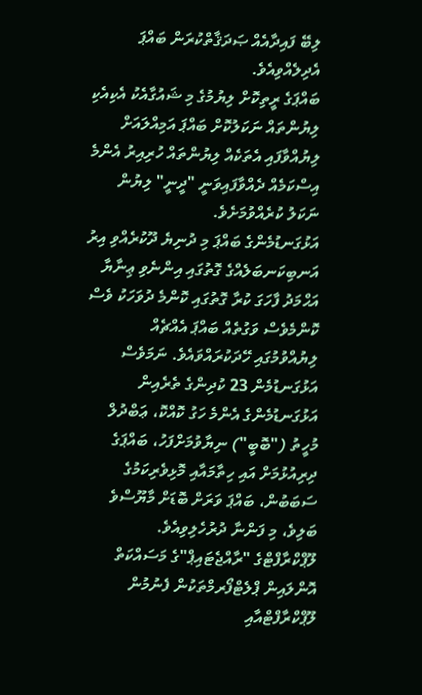ލިބޭ ފައިދާއެއް ޞަދަޤާތްކުރަން ބައްޕަ އެދިލެއްވިއެވެ.
ބައްޕަގެ ރީތިކޮށް ލިޔުމުގެ މި ޝައުގާއެކު އެކިއެކި ލިޔުންތައް ނަކަލުކޮށް ބައްޕަ އަމިއްލައަށް ލިޔުއްވާފައި އެތަކެއް ލިޔުންތައް ހުރިއިރު އެންމެ އިސްކަމެއް ދެއްވާފައިވަނީ "ދީނީ" ލިޔުން ނަކަލު ކުރެއްވުމަށެވެ.
އަޅުގަނޑުމެންގެ ބައްޕަ މި ދުނިޔެ ދޫކުރެއްވި އިރު އަނބިކަނބަލެއްގެ ގޮތުގައި އިންނެވި ޢިނާޔާ އަޙްމަދު ފާހަގަ ކުރާ ގޮތުގައި ކޮންމެ ދުވަހަކު ވެސް ކޮންމެވެސް ވަގުތެއް ބައްޕަ އެއްޗެއް ލިޔުއްވުމުގައި ހޭދަކުރައްވައެވެ. ނަމަވެސް އަޅުގަނޑުމެން 23 ކުދިންގެ ތެރެއިން އަޅުގަނޑުމެންގެ އެންމެ ހަގު ކޮއްކޮ، ޢަބްދުލް މުހީތު ("ބޮބީ") ނިޔާވުމަށްފަހު، ބައްޕަގެ ދިރިއުޅުމަށް އައި ހިތާމައާއި މޮޅިވެރިކަމުގެ ސަބަބުން، ބައްޕަ ވަރަށް ބޮޑަށް މާޔޫސްވެ ބަލިވެ، މި ފަންނާ ދުރުހެލިވިއެވެ.
ލޫޕްކްރާފްޓްގެ "ރާއްޖެޓައިޕް"ގެ މަސައްކަތް އޮންލައިން ޕްލެޓްފޯރމްތަކުން ފެނުމުން ލޫޕްކްރާފްޓްއާއި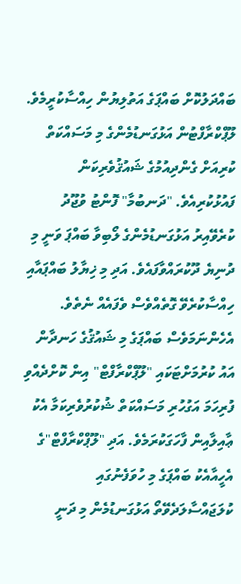ބައްދަލުކޮށް ބައްޕަގެ އަތުލިޔުން ހިއްސާކުރީމެވެ. ލޫޕްކްރާފްޓުން އަޅުގަނޑުމެންގެ މި މަސައްކަތް ކުރިއަށް ގެންދިއުމުގެ ޝައުޤުވެރިކަން ފައުޅުކުރިއެވެ. "ދަނބުމާ" ފޮންޓު ވުޖޫދު ކުރެވޭއިރު އަޅުގަނޑުމެންގެ ލޯބިވާ ބައްޕަ ވަނީ މި ދުނިޔެ ދޫކުރައްވާފައެވެ. އަދި މި ޚިޔާލު ބައްޕައާއި ހިއްސާކުރެވޭ ގޮތެއްވެސް ވެފައެއް ނެތެވެ.  އެހެންނަމަވެސް ބައްޕަގެ މި ޝައުޤުގެ ހަނދާން އައު ކުރުމަށްޓަކައި "ލޫޕްކްރާފްޓް" އިން ކޮށްދެއްވި ފުރިހަމަ އަގުހުރި މަސައްކަތް ޝުކުރުވެރިކަމާ އެކު ޢާއިލާއިން ފާހަގަކުރަމެވެ. އަދި "ލޫޕްކްރާފްޓް"ގެ އެހީއާއެކު ބައްޕަގެ މި ހުވަފެނުގައި ކުލަޖައްސާލަދެވޭތޯ އަޅުގަނޑުމެން މި ދަނީ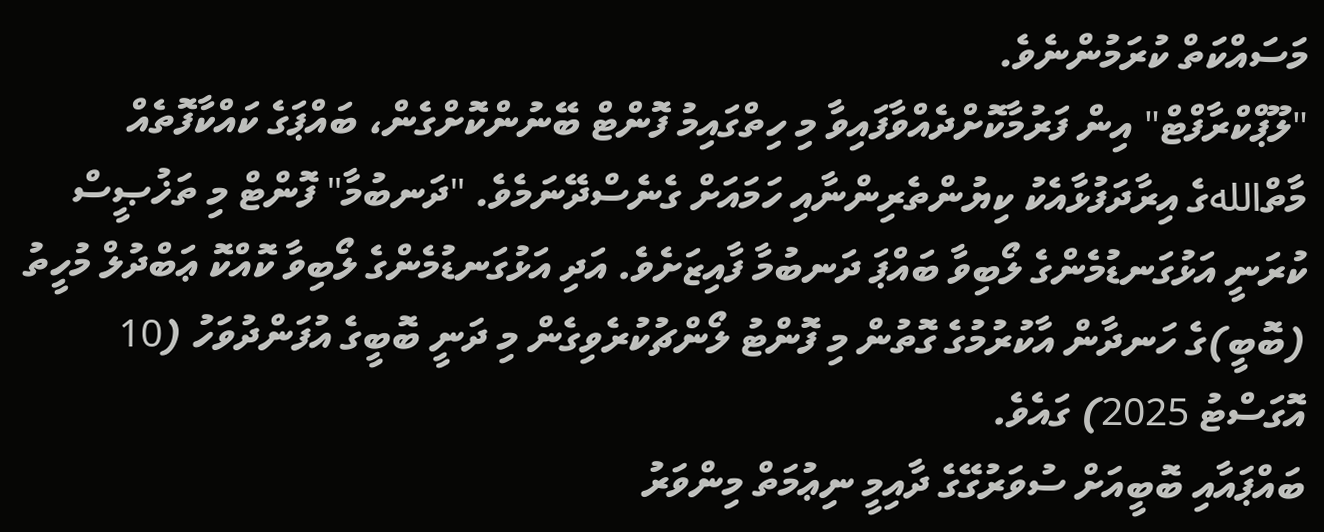މަސައްކަތް ކުރަމުންނެވެ.
"ލޫޕްކްރާފްޓް" އިން ފަރުމާކޮށްދެއްވާފައިވާ މި ހިތްގައިމު ފޮންޓް ބޭނުންކޮށްގެން، ބައްޕަގެ ކައްކާފޮތެއް މާތްاللهގެ އިރާދަފުޅާއެކު ކިޔުންތެރިންނާއި ހަމައަށް ގެނެސްދޭނަމެވެ. "ދަނބުމާ" ފޮންޓް މި ތަޚުޞީސް ކުރަނީ އަޅުގަނޑުމެންގެ ލޯބިވާ ބައްޕަ ދަނބުމާ ފާއިޒަށެވެ. އަދި އަޅުގަނޑުމެންގެ ލޯބިވާ ކޮއްކޮ ޢަބްދުލް މުހީތު (ބޮބީ)ގެ ހަނދާން އާކުރުމުގެ ގޮތުން މި ފޮންޓު ލޯންޗުކުރެވިގެން މި ދަނީ ބޮބީގެ އުފަންދުވަހު (10 އޮގަސްޓު 2025) ގައެވެ.
ބައްޕައާއި ބޮބީއަށް ސުވަރުގޭގެ ދާއިމީ ނިޢުމަތް މިންވަރު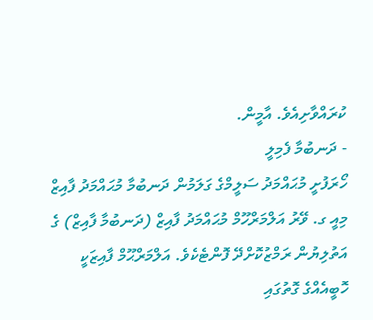ކުރައްވާށިއެވެ. އާމީން.
- ދަނބުމާ ފެމިލީ
ހޯރަފުށީ މުޙައްމަދު ސަލީމްގެ ގަލަމުން ދަނބުމާ މުޙައްމަދު ފާއިޒް
މިއީ ގ. ވޭރު އަލްމަރްހޫމް މުޙައްމަދު ފާއިޒް (ދަނބުމާ ފާއިޒް) ގެ އަތުލިޔުން ރަމްޒުކޮށްދޭ ފޮންޓެކެވެ. އަލްމަރްޙޫމް ފާއިޒަކީ ހޮބީއެއްގެ ގޮތުގައި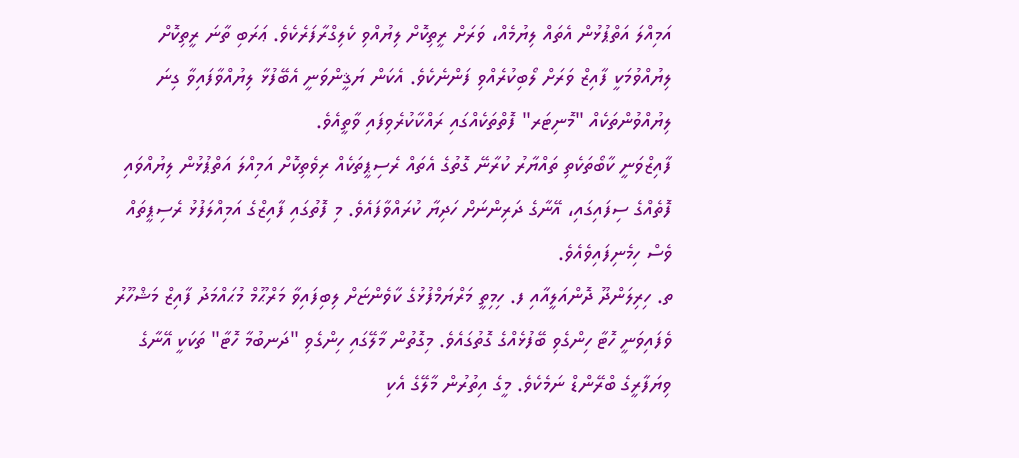އަމިއްލަ އަތްޕުޅުން އެތައް ލިޔުމެއް، ވަރަށް ރީތިކޮށް ލިޔުއްވި ކެލިގްރާފަރެކެވެ. ޢަރަބި ތާނަ ރީތިކޮށް ލިޔުއްވުމަކީ ފާއިޒް ވަރަށް ލޯބިކުރެއްވި ފަންނެކެވެ. އެކަން ޔަޤީންވަނީ އެބޭފުޅާ ލިޔުއްވާފައިވާ ގިނަ ލިޔުއްވުންތަކެއް "މޮނިޓަރ" ފޮތްތަކެއްގައި ރައްކާކުރެވިފައި ވާތީއެވެ.
ފާއިޒްވަނީ ކާބޯތަކެތި ތައްޔާރު ކުރާނޭ ގޮތުގެ އެތައް ރެސިޕީތަކެއް ރިވެތިކޮށް އަމިއްލަ އަތްޕުޅުން ލިޔުއްވައި ފޮތެއްގެ ސިފައިގައި، އޭނާގެ ދަރިންނަށް ހަދިޔާ ކުރައްވާފައެވެ. މި ފޮތުގައި ފާއިޒްގެ އަމިއްލަފުޅު ރެސިޕީތައް ވެސް ހިމެނިފައިވެއެވެ.
ތ. ހިރިލަންދޫ ދޮންއަލީއާއި ފ. ހިމިތީ މަރްޔަމްފުޅުގެ ކާވެންޏަށް ލިބިފައިވާ މަރްޙޫމް މުޙައްމަދު ފާއިޒް މަޝްހޫރު ވެފައިވަނީ ހޮޓާ ހިންގެވި ބޭފުޅެއްގެ ގޮތުގައެވެ. މިގޮތުން މާލޭގައި ހިންގެވި "ދަނބުމާ ހޮޓާ" ތަކަކީ އޭނާގެ ވިޔަފާރީގެ ބްރޭންޑް ނަމެކެވެ. މީގެ އިތުރުން މާލޭގެ އެކި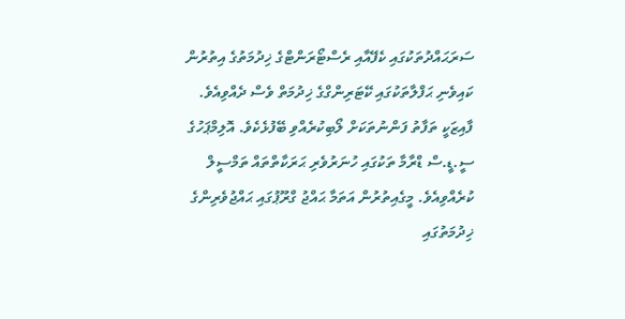ސަރަޙައްދުތަކުގައި ކެފޭއާއި ރެސްޓޯރަންޓްގެ ޚިދުމަތުގެ އިތުރުން ކައިވެނި ޙަފްލާތަކުގައި ކޭޓަރިންގްގެ ޚިދުމަތް ވެސް ދެއްވިއެވެ.
ފާއިޒަކީ ތަފާތު ފަންނުތަކަށް ލޯބިކުރެއްވި ބޭފުޅެކެވެ. އޮލިމްޕަހުގެ ސީ.ޑީ.ސް ޑްރާމާ ތަކުގައި ހުނަރުވެރި ޙަރަކާތްތައް ތަމްސީލް ކުރެއްވިއެވެ. މީގެއިތުރުން އަތަމާ ޙައްޖު ގްރޫޕުގައި ޙައްޖުވެރިންގެ ޚިދުމަތުގައި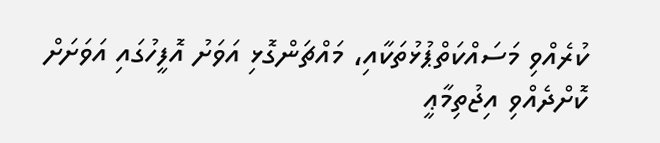ކުރެއްވި މަސައްކަތްޕުޅުތަކާއި، މައްޗަންގޮޅި އަވަށު އޮފީހުގައި އަވަށަށް ކޮށްދެއްވި އިޖުތިމާޢީ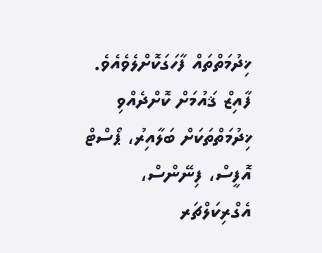ޚިދުމަތްތައް ފާހަގަކޮށްލެވެއެވެ.
ފާއިޒް ޤައުމަށް ކޮށްދެއްވި ޚިދުމަތްތަކަށް ބަލާއިރު، ޕޯސްޓް އޮފީސް، ފިނޭންސް، އެގްރިކަލްޗަރ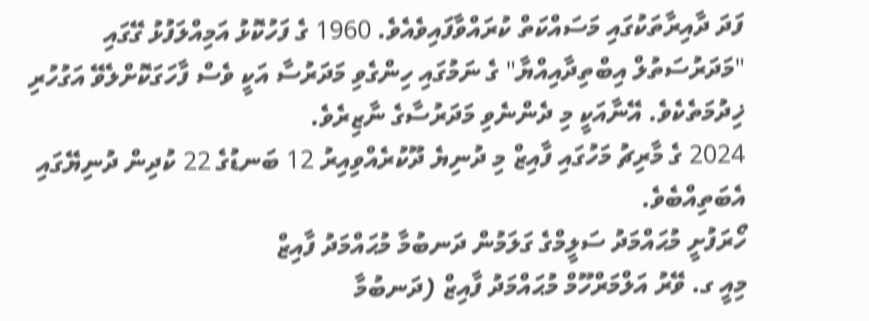ފަދަ ދާއިރާތަކުގައި މަސައްކަތް ކުރައްވާފައިވެއެވެ. 1960 ގެ ފަހުކޮޅު އަމިއްލަފުޅު ގޭގައި "މަދަރުސަތުލް އިބްތިދާއިއްޔާ" ގެ ނަމުގައި ހިންގެވި މަދަރުސާ އަކީ ވެސް ފާހަގަކޮށްލެވޭ އަގުހުރި ޚިދުމަތެކެވެ. އޭނާއަކީ މި ދެންނެވި މަދަރުސާގެ ނާޒިރެވެ.
2024 ގެ މާރިޗު މަހުގައި ފާއިޒް މި ދުނިޔެ ދޫކުރެއްވިއިރު 12 ބަނޑުގެ 22 ކުދިން ދުނިޔޭގައި އެބަތިއްބެވެ.
ހޯރަފުށީ މުޙައްމަދު ސަލީމްގެ ގަލަމުން ދަނބުމާ މުޙައްމަދު ފާއިޒް
މިއީ ގ. ވޭރު އަލްމަރްހޫމް މުޙައްމަދު ފާއިޒް (ދަނބުމާ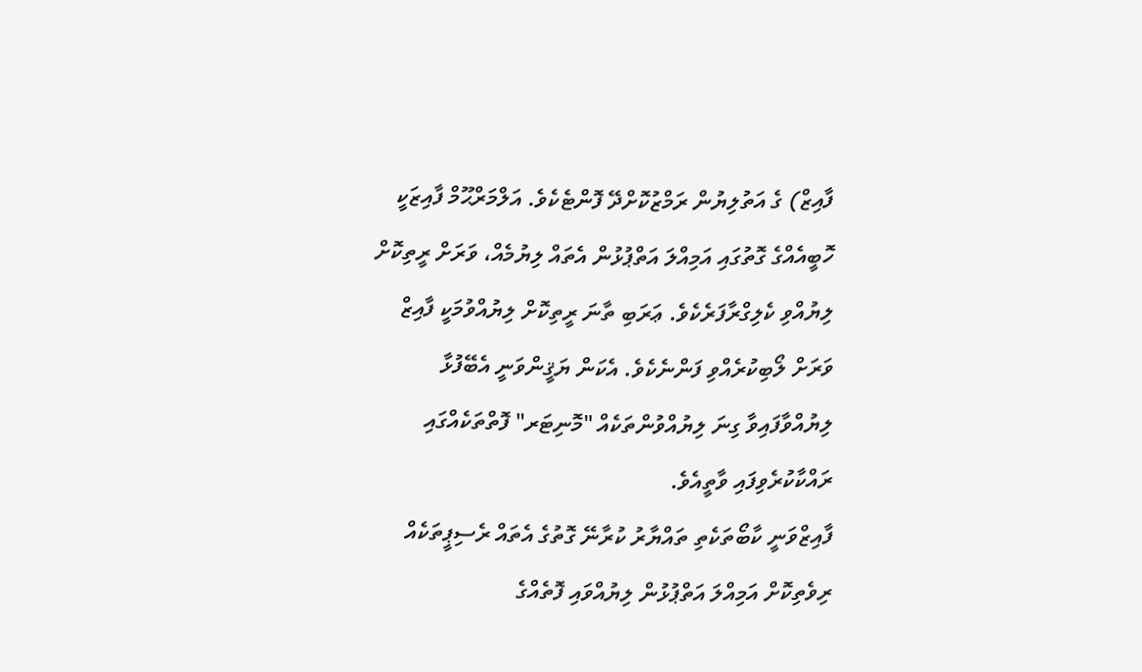ފާއިޒް) ގެ އަތުލިޔުން ރަމްޒުކޮށްދޭ ފޮންޓެކެވެ. އަލްމަރްޙޫމް ފާއިޒަކީ ހޮބީއެއްގެ ގޮތުގައި އަމިއްލަ އަތްޕުޅުން އެތައް ލިޔުމެއް، ވަރަށް ރީތިކޮށް ލިޔުއްވި ކެލިގްރާފަރެކެވެ. ޢަރަބި ތާނަ ރީތިކޮށް ލިޔުއްވުމަކީ ފާއިޒް ވަރަށް ލޯބިކުރެއްވި ފަންނެކެވެ. އެކަން ޔަޤީންވަނީ އެބޭފުޅާ ލިޔުއްވާފައިވާ ގިނަ ލިޔުއްވުންތަކެއް "މޮނިޓަރ" ފޮތްތަކެއްގައި ރައްކާކުރެވިފައި ވާތީއެވެ.
ފާއިޒްވަނީ ކާބޯތަކެތި ތައްޔާރު ކުރާނޭ ގޮތުގެ އެތައް ރެސިޕީތަކެއް ރިވެތިކޮށް އަމިއްލަ އަތްޕުޅުން ލިޔުއްވައި ފޮތެއްގެ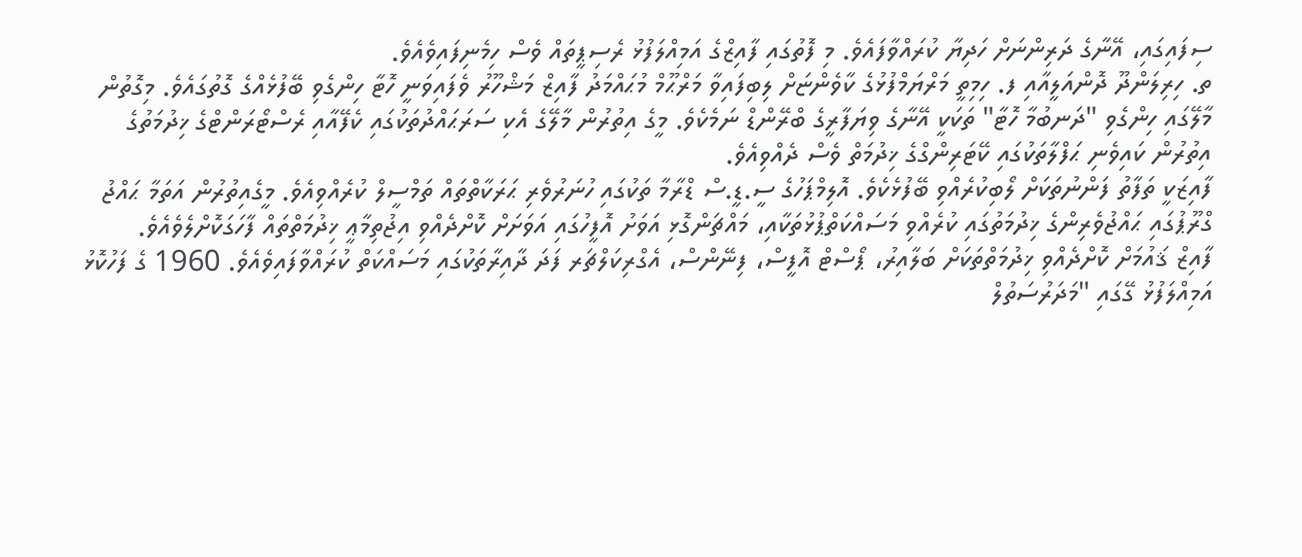ސިފައިގައި، އޭނާގެ ދަރިންނަށް ހަދިޔާ ކުރައްވާފައެވެ. މި ފޮތުގައި ފާއިޒްގެ އަމިއްލަފުޅު ރެސިޕީތައް ވެސް ހިމެނިފައިވެއެވެ.
ތ. ހިރިލަންދޫ ދޮންއަލީއާއި ފ. ހިމިތީ މަރްޔަމްފުޅުގެ ކާވެންޏަށް ލިބިފައިވާ މަރްޙޫމް މުޙައްމަދު ފާއިޒް މަޝްހޫރު ވެފައިވަނީ ހޮޓާ ހިންގެވި ބޭފުޅެއްގެ ގޮތުގައެވެ. މިގޮތުން މާލޭގައި ހިންގެވި "ދަނބުމާ ހޮޓާ" ތަކަކީ އޭނާގެ ވިޔަފާރީގެ ބްރޭންޑް ނަމެކެވެ. މީގެ އިތުރުން މާލޭގެ އެކި ސަރަޙައްދުތަކުގައި ކެފޭއާއި ރެސްޓޯރަންޓްގެ ޚިދުމަތުގެ އިތުރުން ކައިވެނި ޙަފްލާތަކުގައި ކޭޓަރިންގްގެ ޚިދުމަތް ވެސް ދެއްވިއެވެ.
ފާއިޒަކީ ތަފާތު ފަންނުތަކަށް ލޯބިކުރެއްވި ބޭފުޅެކެވެ. އޮލިމްޕަހުގެ ސީ.ޑީ.ސް ޑްރާމާ ތަކުގައި ހުނަރުވެރި ޙަރަކާތްތައް ތަމްސީލް ކުރެއްވިއެވެ. މީގެއިތުރުން އަތަމާ ޙައްޖު ގްރޫޕުގައި ޙައްޖުވެރިންގެ ޚިދުމަތުގައި ކުރެއްވި މަސައްކަތްޕުޅުތަކާއި، މައްޗަންގޮޅި އަވަށު އޮފީހުގައި އަވަށަށް ކޮށްދެއްވި އިޖުތިމާޢީ ޚިދުމަތްތައް ފާހަގަކޮށްލެވެއެވެ.
ފާއިޒް ޤައުމަށް ކޮށްދެއްވި ޚިދުމަތްތަކަށް ބަލާއިރު، ޕޯސްޓް އޮފީސް، ފިނޭންސް، އެގްރިކަލްޗަރ ފަދަ ދާއިރާތަކުގައި މަސައްކަތް ކުރައްވާފައިވެއެވެ. 1960 ގެ ފަހުކޮޅު އަމިއްލަފުޅު ގޭގައި "މަދަރުސަތުލް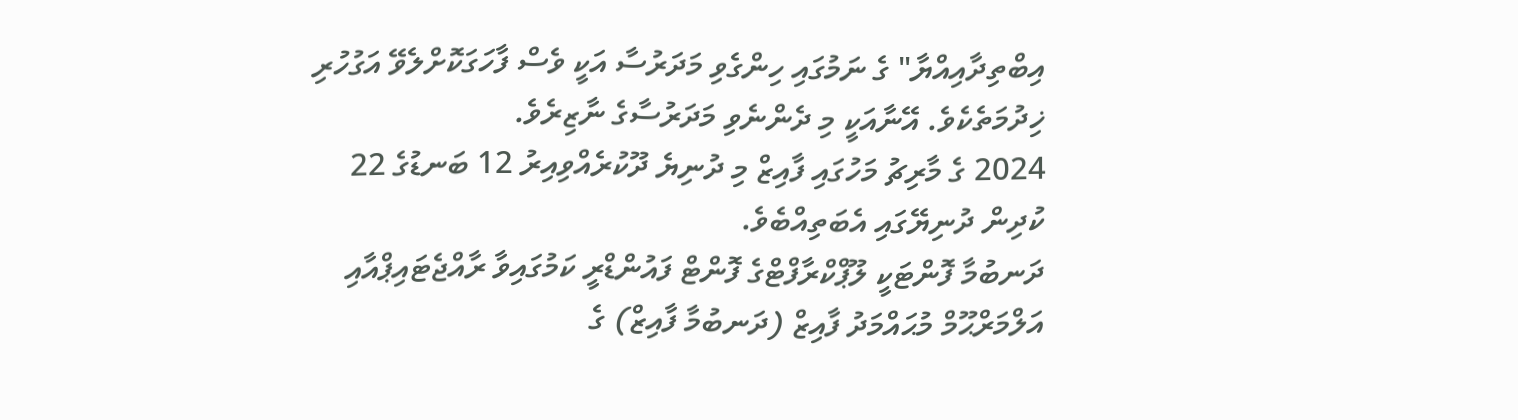އިބްތިދާއިއްޔާ" ގެ ނަމުގައި ހިންގެވި މަދަރުސާ އަކީ ވެސް ފާހަގަކޮށްލެވޭ އަގުހުރި ޚިދުމަތެކެވެ. އޭނާއަކީ މި ދެންނެވި މަދަރުސާގެ ނާޒިރެވެ.
2024 ގެ މާރިޗު މަހުގައި ފާއިޒް މި ދުނިޔެ ދޫކުރެއްވިއިރު 12 ބަނޑުގެ 22 ކުދިން ދުނިޔޭގައި އެބަތިއްބެވެ.
ދަނބުމާ ފޮންޓަކީ ލޫޕްކްރާފްޓްގެ ފޮންޓް ފައުންޑްރީ ކަމުގައިވާ ރާއްޖެޓައިޕްއާއި އަލްމަރްޙޫމް މުޙައްމަދު ފާއިޒް (ދަނބުމާ ފާއިޒް) ގެ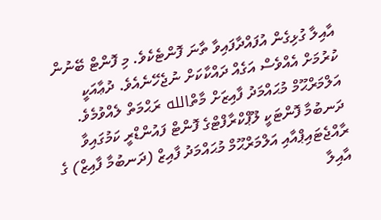އާއިލާ ގުޅިގެން އުފައްދާފައިވާ ތާނަ ފޮންޓެކެވެ. މި ފޮންޓް ބޭނުން ކުރުމަށް އެއްވެސް އަގެއް ދައްކާކަށް ނުޖެހޭނެއެވެ. ދުޢާއަކީ އަލްމަރްޙޫމް މުޙައްމަދު ފާއިޒަށް މާތްالله ރަޙްމަތް ލެއްވުމެވެ.
ދަނބުމާ ފޮންޓަކީ ލޫޕްކްރާފްޓްގެ ފޮންޓް ފައުންޑްރީ ކަމުގައިވާ ރާއްޖެޓައިޕްއާއި އަލްމަރްޙޫމް މުޙައްމަދު ފާއިޒް (ދަނބުމާ ފާއިޒް) ގެ އާއިލާ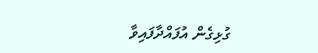ގުޅިގެން އުފައްދާފައިވާ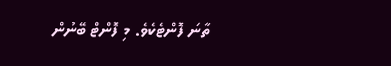ތާނަ ފޮންޓެކެވެ. މި ފޮންޓް ބޭނުން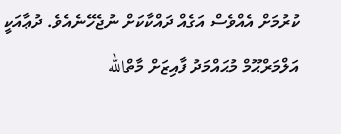ކުރުމަށް އެއްވެސް އަގެއް ދައްކާކަށް ނުޖެހޭނެއެވެ. ދުޢާއަކީ އަލްމަރްޙޫމް މުޙައްމަދު ފާއިޒަށް މާތްالله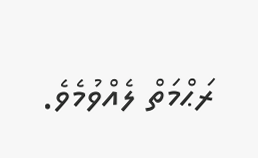ރަޙްމަތް ލެއްވުމެވެ.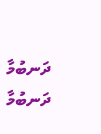ދަނބުމާ
ދަނބުމާ